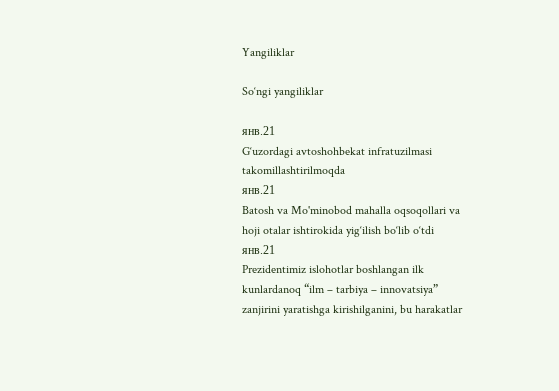Yangiliklar

So‘ngi yangiliklar

янв.21
G‘uzordagi avtoshohbekat infratuzilmasi takomillashtirilmoqda
янв.21
Batosh va Mo'minobod mahalla oqsoqollari va hoji otalar ishtirokida yig‘ilish bo‘lib o‘tdi
янв.21
Prezidentimiz islohotlar boshlangan ilk kunlardanoq “ilm – tarbiya – innovatsiya” zanjirini yaratishga kirishilganini, bu harakatlar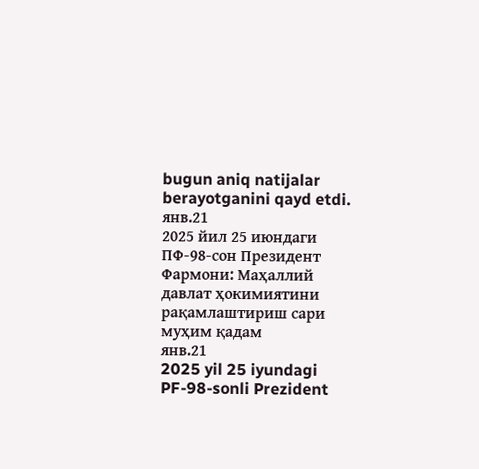bugun aniq natijalar berayotganini qayd etdi.
янв.21
2025 йил 25 июндаги ПФ-98-сон Президент Фармони: Маҳаллий давлат ҳокимиятини рақамлаштириш сари муҳим қадам
янв.21
2025 yil 25 iyundagi PF-98-sonli Prezident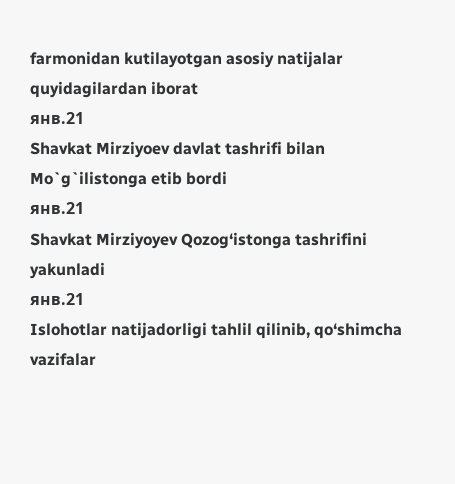farmonidan kutilayotgan asosiy natijalar quyidagilardan iborat
янв.21
Shavkat Mirziyoev davlat tashrifi bilan Mo`g`ilistonga etib bordi
янв.21
Shavkat Mirziyoyev Qozog‘istonga tashrifini yakunladi
янв.21
Islohotlar natijadorligi tahlil qilinib, qo‘shimcha vazifalar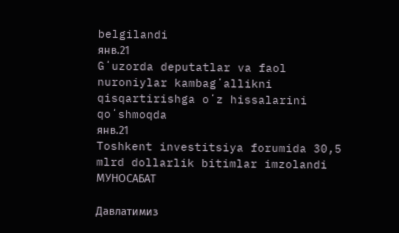belgilandi
янв.21
Gʻuzorda deputatlar va faol nuroniylar kambagʻallikni qisqartirishga oʻz hissalarini qoʻshmoqda
янв.21
Toshkent investitsiya forumida 30,5 mlrd dollarlik bitimlar imzolandi
МУНОСАБАТ

Давлатимиз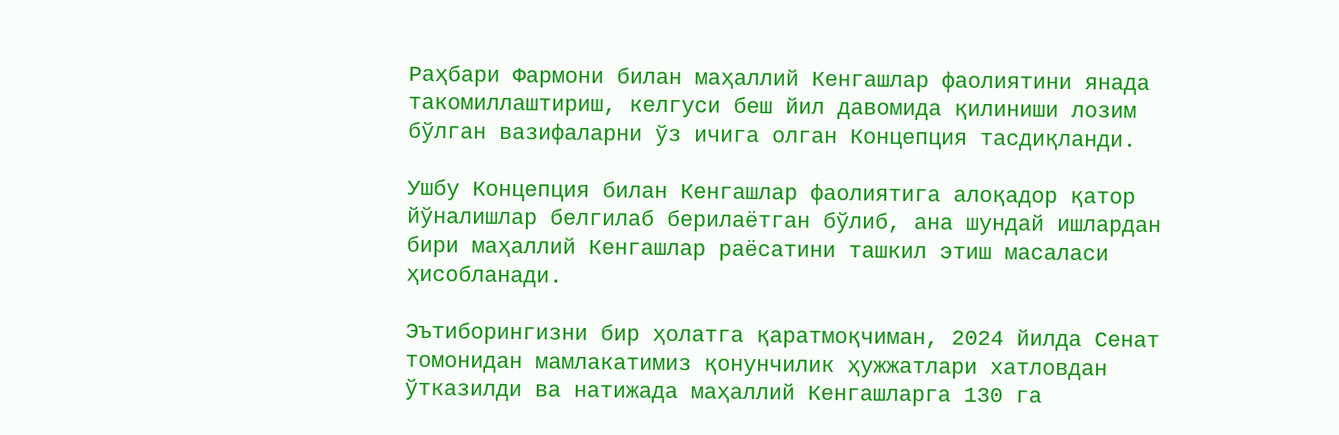Раҳбари Фармони билан маҳаллий Кенгашлар фаолиятини янада такомиллаштириш, келгуси беш йил давомида қилиниши лозим бўлган вазифаларни ўз ичига олган Концепция тасдиқланди.

Ушбу Концепция билан Кенгашлар фаолиятига алоқадор қатор йўналишлар белгилаб берилаётган бўлиб, ана шундай ишлардан бири маҳаллий Кенгашлар раёсатини ташкил этиш масаласи ҳисобланади.

Эътиборингизни бир ҳолатга қаратмоқчиман, 2024 йилда Сенат томонидан мамлакатимиз қонунчилик ҳужжатлари хатловдан ўтказилди ва натижада маҳаллий Кенгашларга 130 га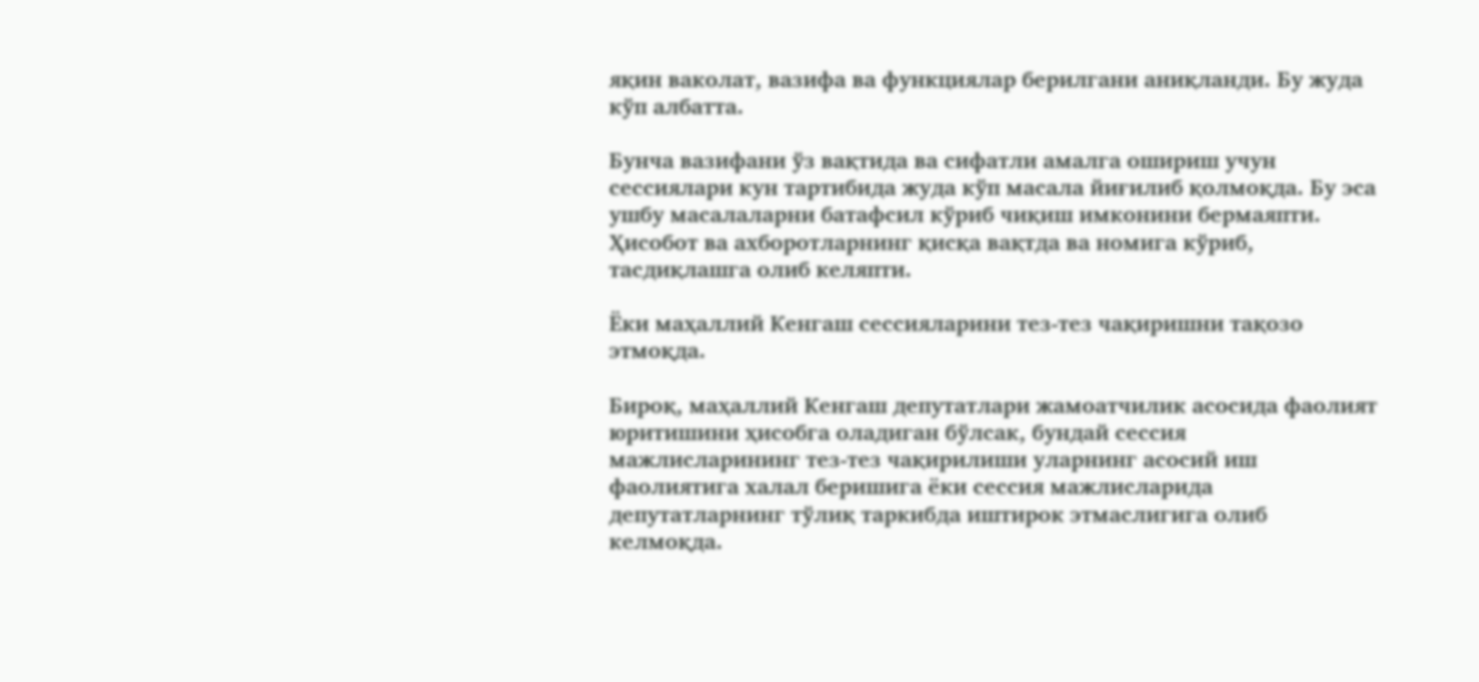яқин ваколат, вазифа ва функциялар берилгани аниқланди. Бу жуда кўп албатта.

Бунча вазифани ўз вақтида ва сифатли амалга ошириш учун сессиялари кун тартибида жуда кўп масала йиғилиб қолмоқда. Бу эса ушбу масалаларни батафсил кўриб чиқиш имконини бермаяпти. Ҳисобот ва ахборотларнинг қисқа вақтда ва номига кўриб, тасдиқлашга олиб келяпти.

Ёки маҳаллий Кенгаш сессияларини тез-тез чақиришни тақозо этмоқда.

Бироқ, маҳаллий Кенгаш депутатлари жамоатчилик асосида фаолият юритишини ҳисобга оладиган бўлсак, бундай сессия мажлисларининг тез-тез чақирилиши уларнинг асосий иш фаолиятига халал беришига ёки сессия мажлисларида депутатларнинг тўлиқ таркибда иштирок этмаслигига олиб келмоқда.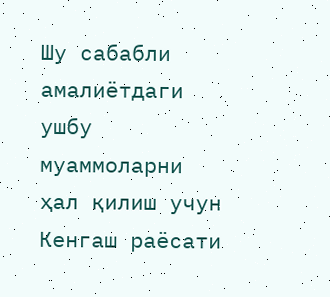Шу сабабли амалиётдаги ушбу муаммоларни ҳал қилиш учун Кенгаш раёсати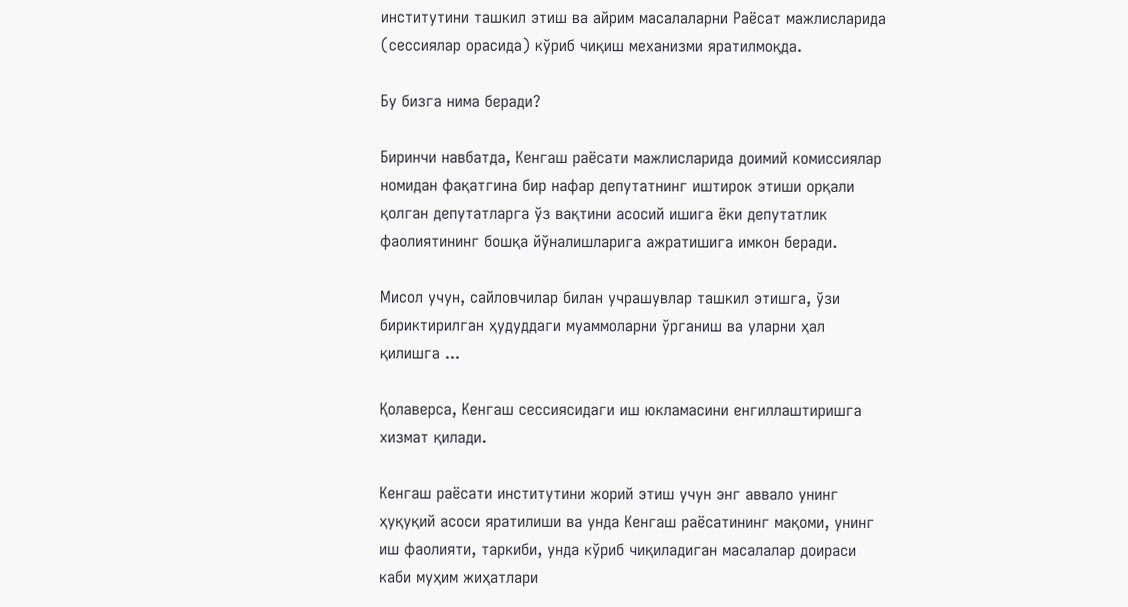институтини ташкил этиш ва айрим масалаларни Раёсат мажлисларида (сессиялар орасида) кўриб чиқиш механизми яратилмоқда.

Бу бизга нима беради?

Биринчи навбатда, Кенгаш раёсати мажлисларида доимий комиссиялар номидан фақатгина бир нафар депутатнинг иштирок этиши орқали қолган депутатларга ўз вақтини асосий ишига ёки депутатлик фаолиятининг бошқа йўналишларига ажратишига имкон беради.

Мисол учун, сайловчилар билан учрашувлар ташкил этишга, ўзи бириктирилган ҳудуддаги муаммоларни ўрганиш ва уларни ҳал қилишга ...

Қолаверса, Кенгаш сессиясидаги иш юкламасини енгиллаштиришга хизмат қилади.

Кенгаш раёсати институтини жорий этиш учун энг аввало унинг ҳуқуқий асоси яратилиши ва унда Кенгаш раёсатининг мақоми, унинг иш фаолияти, таркиби, унда кўриб чиқиладиган масалалар доираси каби муҳим жиҳатлари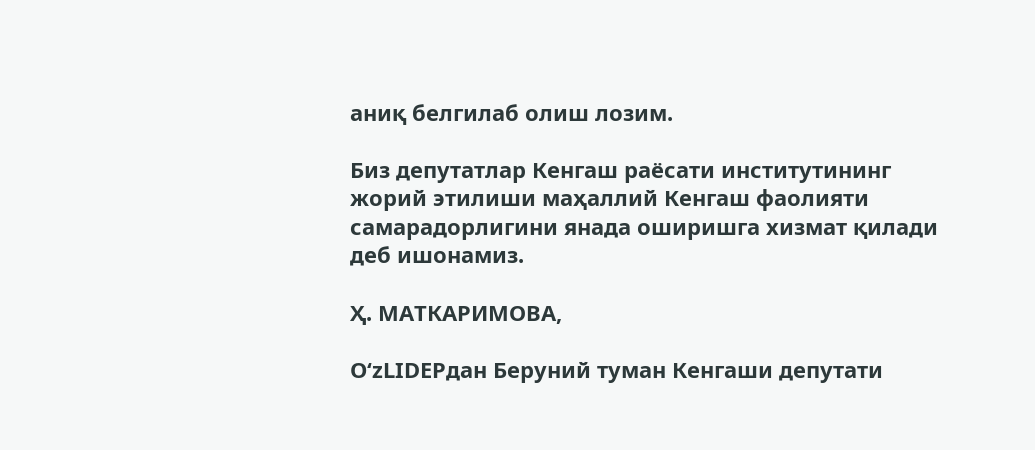аниқ белгилаб олиш лозим.

Биз депутатлар Кенгаш раёсати институтининг жорий этилиши маҳаллий Кенгаш фаолияти самарадорлигини янада оширишга хизмат қилади деб ишонамиз.

Ҳ. МАТКАРИМОВА,

O‘zLIDEPдан Беруний туман Кенгаши депутати